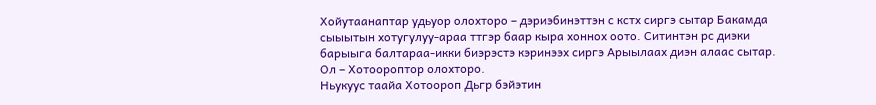Хойутаанаптар удьуор олохторо – дэриэбинэттэн с кстх сиргэ сытар Бакамда сыыытын хотугулуу-араа ттгэр баар кыра хоннох оото. Ситинтэн рс диэки барыыга балтараа-икки биэрэстэ кэринээх сиргэ Арыылаах диэн алаас сытар. Ол – Хотоороптор олохторо.
Ньукуус таайа Хотоороп Дьгр бэйэтин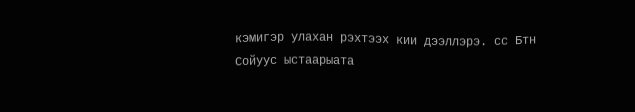кэмигэр улахан рэхтээх кии дээллэрэ. сс Бтн Сойуус ыстаарыата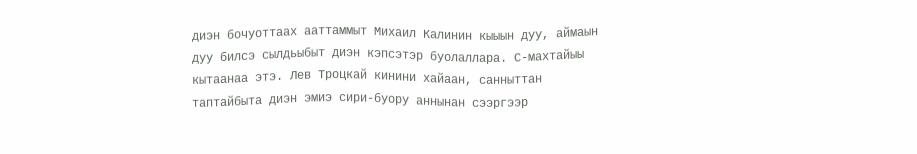диэн бочуоттаах ааттаммыт Михаил Калинин кыыын дуу, аймаын дуу билсэ сылдьыбыт диэн кэпсэтэр буолаллара. С-махтайыы кытаанаа этэ. Лев Троцкай кинини хайаан, санныттан таптайбыта диэн эмиэ сири-буору аннынан сээргээр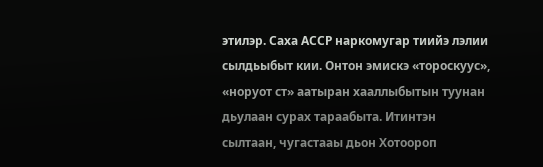этилэр. Саха АССР наркомугар тиийэ лэлии сылдьыбыт кии. Онтон эмискэ «тороскуус», «норуот ст» аатыран хааллыбытын туунан дьулаан сурах тараабыта. Итинтэн сылтаан, чугастааы дьон Хотоороп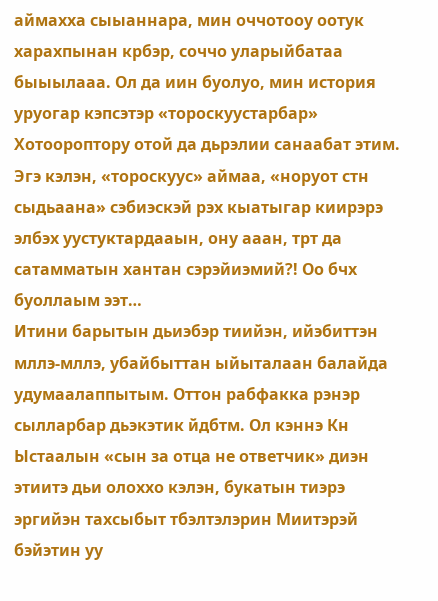аймахха сыыаннара, мин оччотооу оотук харахпынан крбэр, соччо уларыйбатаа быыылааа. Ол да иин буолуо, мин история уруогар кэпсэтэр «тороскуустарбар» Хотоороптору отой да дьрэлии санаабат этим.
Эгэ кэлэн, «тороскуус» аймаа, «норуот стн сыдьаана» сэбиэскэй рэх кыатыгар киирэрэ элбэх уустуктардааын, ону ааан, трт да сатамматын хантан сэрэйиэмий?! Оо бчх буоллаым ээт…
Итини барытын дьиэбэр тиийэн, ийэбиттэн мллэ-мллэ, убайбыттан ыйыталаан балайда удумаалаппытым. Оттон рабфакка рэнэр сылларбар дьэкэтик йдбтм. Ол кэннэ Кн Ыстаалын «сын за отца не ответчик» диэн этиитэ дьи олоххо кэлэн, букатын тиэрэ эргийэн тахсыбыт тбэлтэлэрин Миитэрэй бэйэтин уу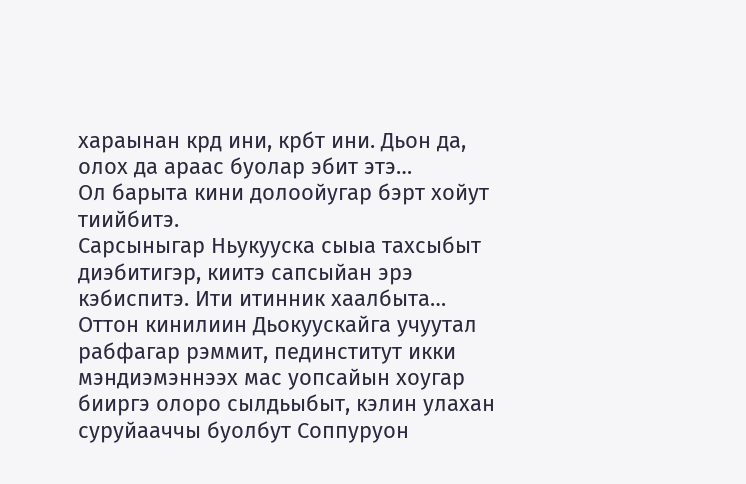хараынан крд ини, крбт ини. Дьон да, олох да араас буолар эбит этэ…
Ол барыта кини долоойугар бэрт хойут тиийбитэ.
Сарсыныгар Ньукууска сыыа тахсыбыт диэбитигэр, киитэ сапсыйан эрэ кэбиспитэ. Ити итинник хаалбыта…
Оттон кинилиин Дьокуускайга учуутал рабфагар рэммит, пединститут икки мэндиэмэннээх мас уопсайын хоугар бииргэ олоро сылдьыбыт, кэлин улахан суруйааччы буолбут Соппуруон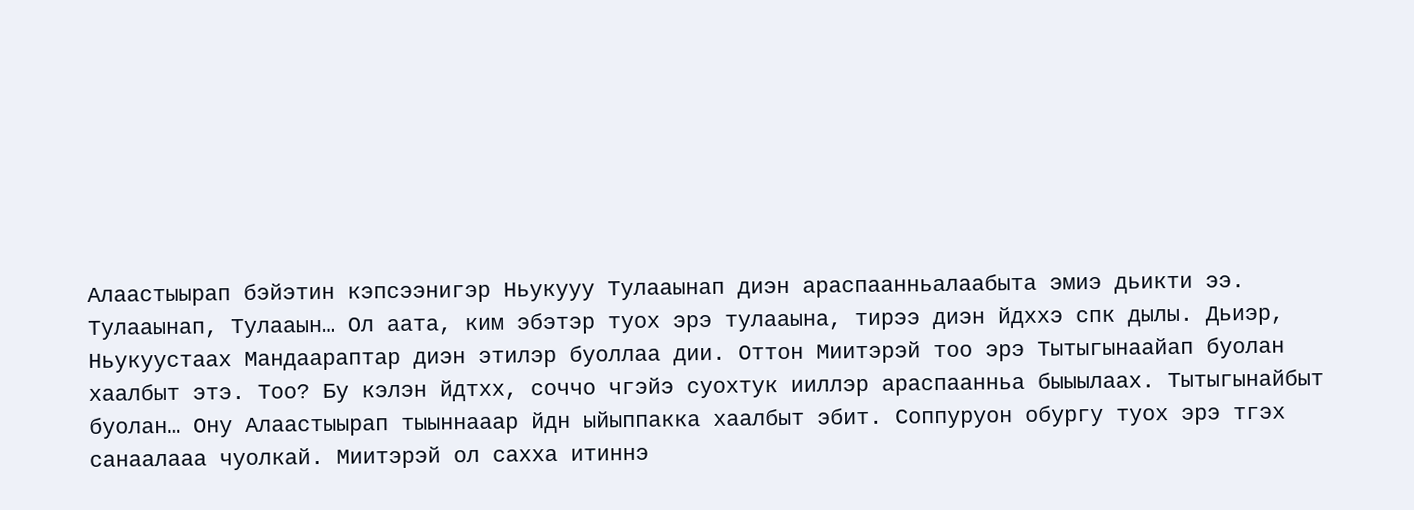Алаастыырап бэйэтин кэпсээнигэр Ньукууу Тулааынап диэн араспаанньалаабыта эмиэ дьикти ээ. Тулааынап, Тулааын… Ол аата, ким эбэтэр туох эрэ тулааына, тирээ диэн йдххэ спк дылы. Дьиэр, Ньукуустаах Мандаараптар диэн этилэр буоллаа дии. Оттон Миитэрэй тоо эрэ Тытыгынаайап буолан хаалбыт этэ. Тоо? Бу кэлэн йдтхх, соччо чгэйэ суохтук ииллэр араспаанньа быыылаах. Тытыгынайбыт буолан… Ону Алаастыырап тыыннааар йдн ыйыппакка хаалбыт эбит. Соппуруон обургу туох эрэ тгэх санаалааа чуолкай. Миитэрэй ол сахха итиннэ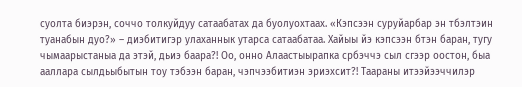суолта биэрэн, соччо толкуйдуу сатаабатах да буолуохтаах. «Кэпсээн суруйарбар эн тбэлтэин туанабын дуо?» – диэбитигэр улаханнык утарса сатаабатаа. Хайыы йэ кэпсээн бтэн баран, тугу чымаарыстаныа да этэй, дьиэ баара?! Оо, онно Алаастыырапка србэччэ сыл сгээр оостон, быа ааллара сылдьыбытын тоу тэбээн баран, чэпчээбитиэн эриэхсит?! Таараны итээйээччилэр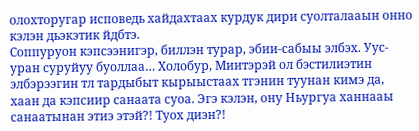олохторугар исповедь хайдахтаах курдук дири суолталааын онно кэлэн дьэкэтик йдбтэ.
Соппуруон кэпсээнигэр, биллэн турар, эбии-сабыы элбэх. Уус-уран суруйуу буоллаа… Холобур, Миитэрэй ол бэстилиэтин элбэрээгин тл тардыбыт кырыыстаах тгэнин туунан кимэ да, хаан да кэпсиир санаата суоа. Эгэ кэлэн, ону Ньургуа ханнааы санаатынан этиэ этэй?! Туох диэн?!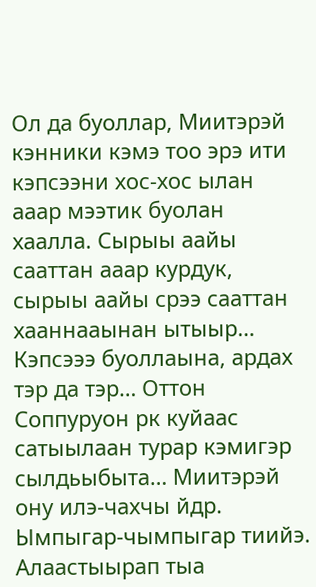Ол да буоллар, Миитэрэй кэнники кэмэ тоо эрэ ити кэпсээни хос-хос ылан ааар мээтик буолан хаалла. Сырыы аайы сааттан ааар курдук, сырыы аайы срээ сааттан хааннааынан ытыыр… Кэпсэээ буоллаына, ардах тэр да тэр… Оттон Соппуруон рк куйаас сатыылаан турар кэмигэр сылдьыбыта… Миитэрэй ону илэ-чахчы йдр. Ымпыгар-чымпыгар тиийэ.
Алаастыырап тыа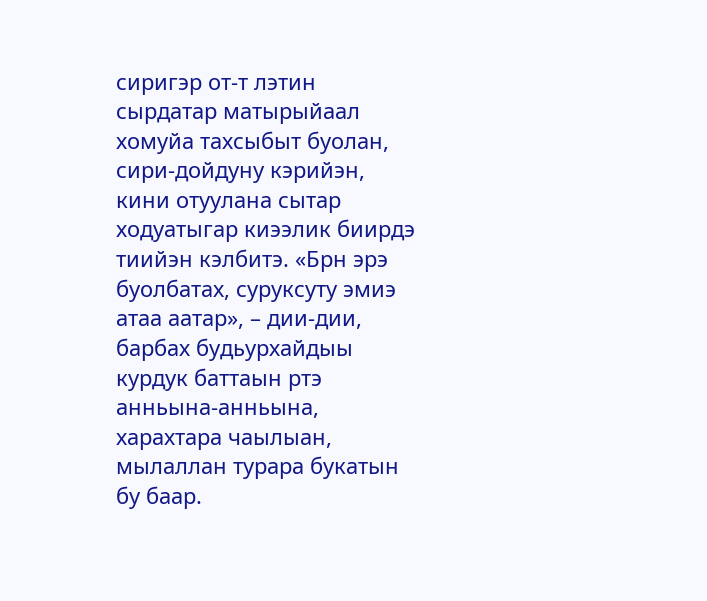сиригэр от-т лэтин сырдатар матырыйаал хомуйа тахсыбыт буолан, сири-дойдуну кэрийэн, кини отуулана сытар ходуатыгар киээлик биирдэ тиийэн кэлбитэ. «Брн эрэ буолбатах, суруксуту эмиэ атаа аатар», – дии-дии, барбах будьурхайдыы курдук баттаын ртэ анньына-анньына, харахтара чаылыан, мылаллан турара букатын бу баар.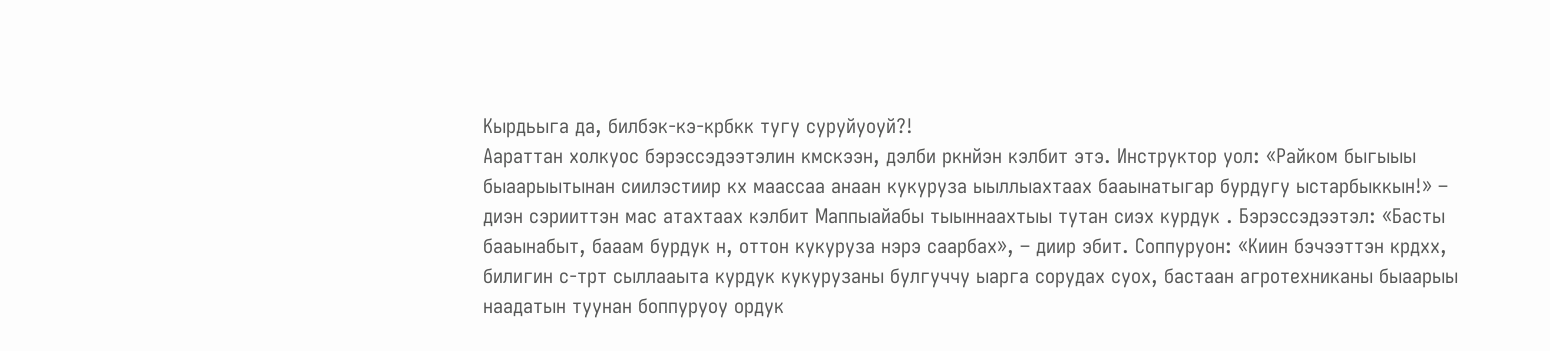Кырдьыга да, билбэк-кэ-крбкк тугу суруйуоуй?!
Аараттан холкуос бэрэссэдээтэлин кмскээн, дэлби ркнйэн кэлбит этэ. Инструктор уол: «Райком быгыыы быаарыытынан сиилэстиир кх маассаа анаан кукуруза ыыллыахтаах бааынатыгар бурдугу ыстарбыккын!» – диэн сэрииттэн мас атахтаах кэлбит Маппыайабы тыыннаахтыы тутан сиэх курдук . Бэрэссэдээтэл: «Басты бааынабыт, бааам бурдук н, оттон кукуруза нэрэ саарбах», – диир эбит. Соппуруон: «Киин бэчээттэн крдхх, билигин с-трт сыллааыта курдук кукурузаны булгуччу ыарга сорудах суох, бастаан агротехниканы быаарыы наадатын туунан боппуруоу ордук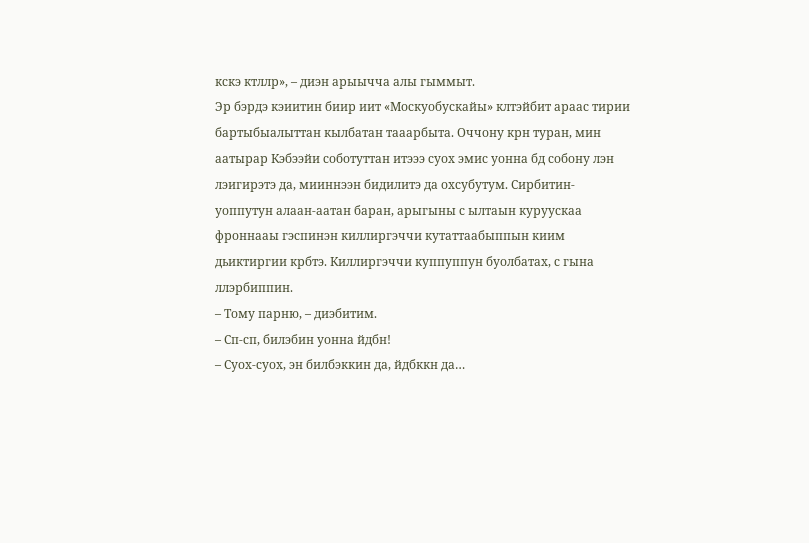кскэ ктллр», – диэн арыычча алы гыммыт.
Эр бэрдэ кэиитин биир иит «Москуобускайы» клтэйбит араас тирии бартыбыалыттан кылбатан тааарбыта. Оччону крн туран, мин аатырар Кэбээйи соботуттан итэээ суох эмис уонна бд собону лэн лэигирэтэ да, мииннээн бидилитэ да охсубутум. Сирбитин-уоппутун алаан-аатан баран, арыгыны с ылтаын куруускаа фроннааы гэспинэн киллиргэччи кутаттаабыппын киим дьиктиргии крбтэ. Киллиргэччи куппуппун буолбатах, с гына ллэрбиппин.
– Тому парню, – диэбитим.
– Сп-сп, билэбин уонна йдбн!
– Суох-суох, эн билбэккин да, йдбккн да…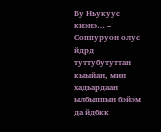Бу Ньукуус киэнэ… – Соппуруон олус йдрд туттубутуттан кыыйан, мин хадьардаан ылбыппын бэйэм да йдбкк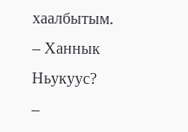хаалбытым.
– Ханнык Ньукуус?
–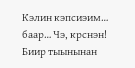Кэлин кэпсиэим… баар… Чэ, крснэн!
Биир тыынынан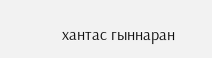хантас гыннаран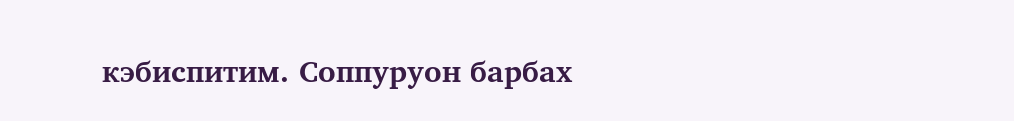кэбиспитим. Соппуруон барбах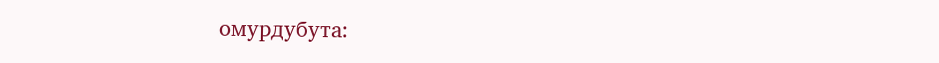омурдубута: